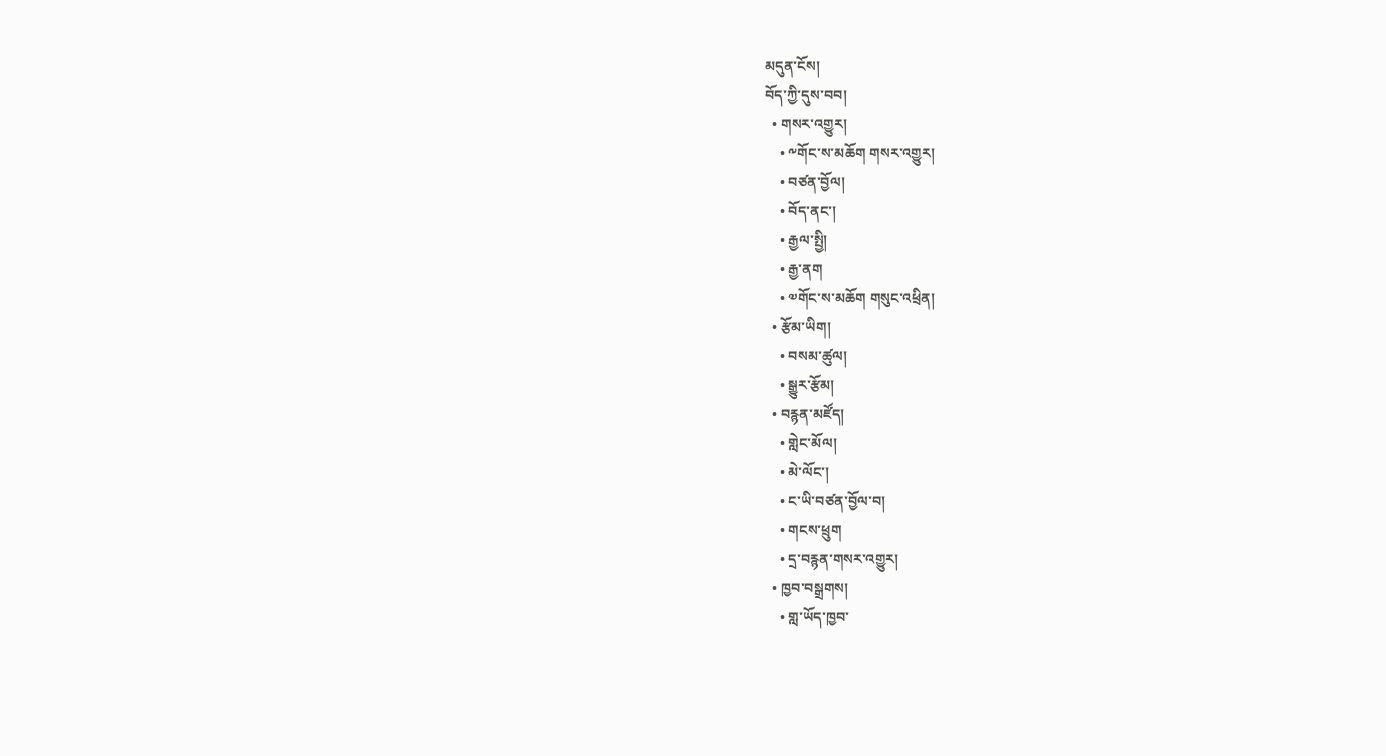མདུན་ངོས།
བོད་ཀྱི་དུས་བབ།
  • གསར་འགྱུར།
    • ༸གོང་ས་མཆོག གསར་འགྱུར།
    • བཙན་བྱོལ།
    • བོད་ནང་།
    • རྒྱལ་སྤྱི།
    • རྒྱ་ནག
    • ༧གོང་ས་མཆོག གསུང་འཕྲིན།
  • རྩོམ་ཡིག།
    • བསམ་ཚུལ།
    • སྒྱུར་རྩོམ།
  • བརྙན་མཛོད།
    • གླེང་མོལ།
    • མེ་ལོང་།
    • ང་ཡི་བཙན་བྱོལ་བ།
    • གངས་ཕྲུག
    • དྲ་བརྙན་གསར་འགྱུར།
  • ཁྱབ་བསྒྲགས།
    • གླ་ཡོད་ཁྱབ་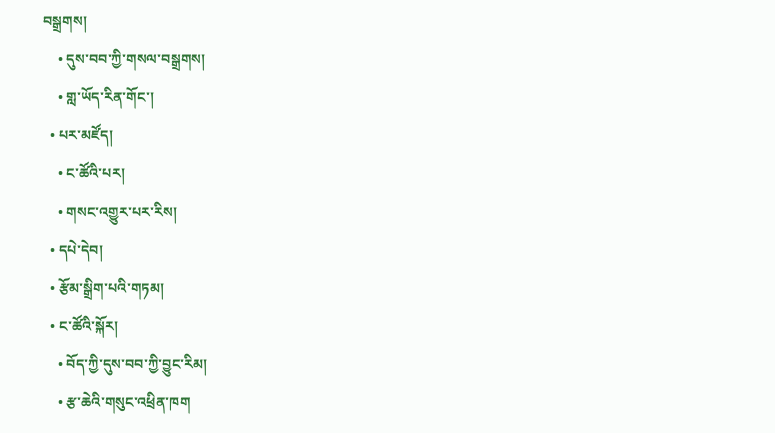བསྒྲགས།
    • དུས་བབ་ཀྱི་གསལ་བསྒྲགས།
    • གླ་ཡོད་རིན་གོང་།
  • པར་མཛོད།
    • ང་ཚོའི་པར།
    • གསང་འགྱུར་པར་རིས།
  • དཔེ་དེབ།
  • རྩོམ་སྒྲིག་པའི་གཏམ།
  • ང་ཚོའི་སྐོར།
    • བོད་ཀྱི་དུས་བབ་ཀྱི་བྱུང་རིམ།
    • རྩ་ཆེའི་གསུང་འཕྲིན་ཁག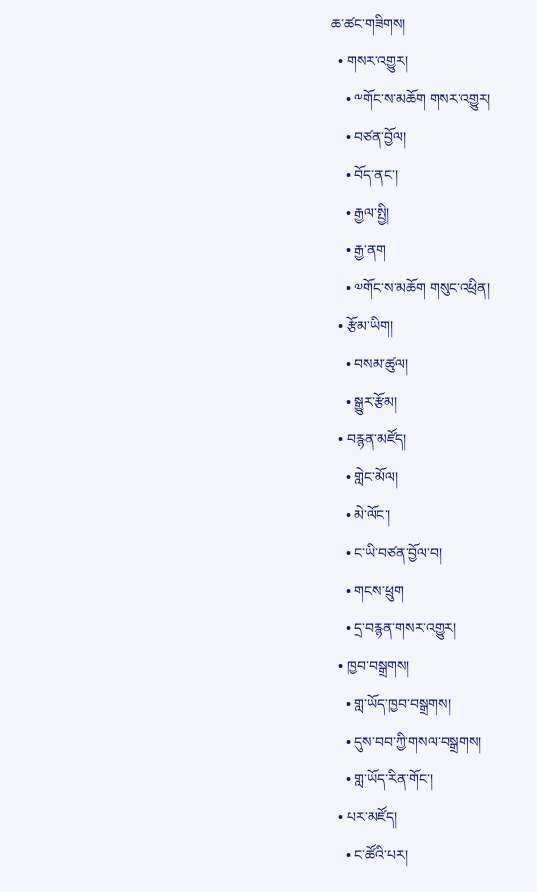ཆ་ཚང་གཟིགས།
  • གསར་འགྱུར།
    • ༸གོང་ས་མཆོག གསར་འགྱུར།
    • བཙན་བྱོལ།
    • བོད་ནང་།
    • རྒྱལ་སྤྱི།
    • རྒྱ་ནག
    • ༧གོང་ས་མཆོག གསུང་འཕྲིན།
  • རྩོམ་ཡིག།
    • བསམ་ཚུལ།
    • སྒྱུར་རྩོམ།
  • བརྙན་མཛོད།
    • གླེང་མོལ།
    • མེ་ལོང་།
    • ང་ཡི་བཙན་བྱོལ་བ།
    • གངས་ཕྲུག
    • དྲ་བརྙན་གསར་འགྱུར།
  • ཁྱབ་བསྒྲགས།
    • གླ་ཡོད་ཁྱབ་བསྒྲགས།
    • དུས་བབ་ཀྱི་གསལ་བསྒྲགས།
    • གླ་ཡོད་རིན་གོང་།
  • པར་མཛོད།
    • ང་ཚོའི་པར།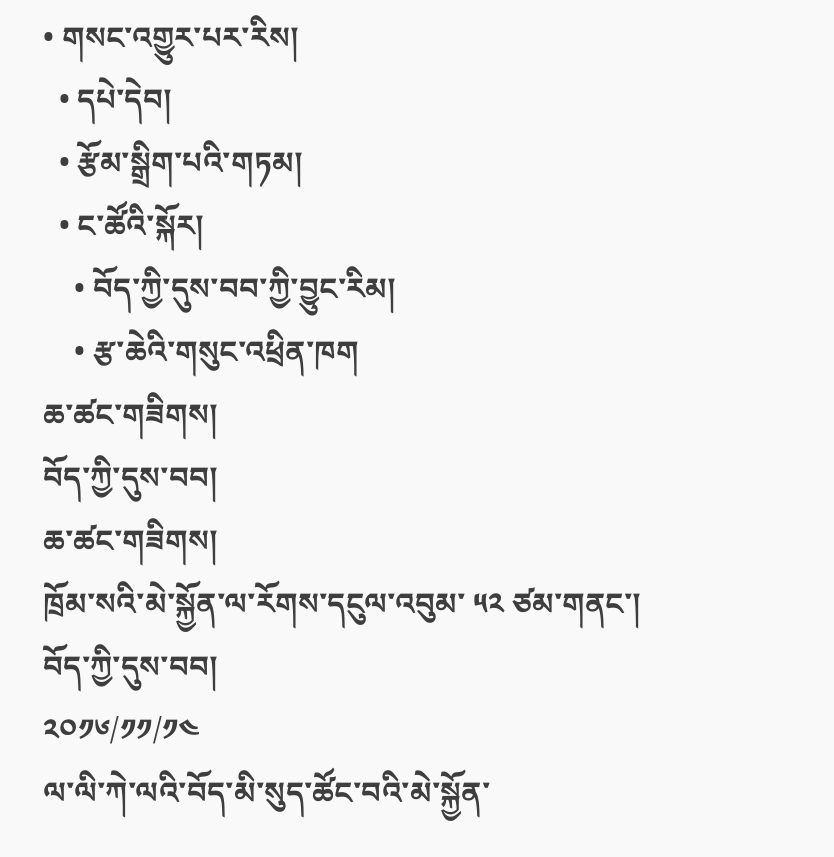• གསང་འགྱུར་པར་རིས།
  • དཔེ་དེབ།
  • རྩོམ་སྒྲིག་པའི་གཏམ།
  • ང་ཚོའི་སྐོར།
    • བོད་ཀྱི་དུས་བབ་ཀྱི་བྱུང་རིམ།
    • རྩ་ཆེའི་གསུང་འཕྲིན་ཁག
ཆ་ཚང་གཟིགས།
བོད་ཀྱི་དུས་བབ།
ཆ་ཚང་གཟིགས།
ཁྲོམ་སའི་མེ་སྐྱོན་ལ་རོགས་དངུལ་འབུམ་ ༥༢ ཙམ་གནང་།
བོད་ཀྱི་དུས་བབ།
༢༠༡༦/༡༡/༡༤
ལ་ལི་ཀེ་ལའི་བོད་མི་སུད་ཚོང་བའི་མེ་སྐྱོན་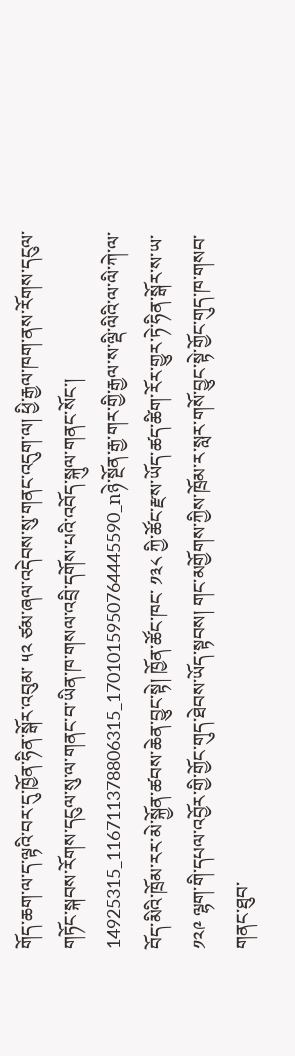གོད་ཆག་ལ་ད་ལྟའི་བར་དུ་ཁྱོན་ཧིན་སྒོར་འབུམ་ ༥༢ ཙམ་ཞལ་འདེབས་སུ་གནང་འདུག་ལ། ཕྱི་རྒྱལ་ཁག་ནས་རོགས་དངུལ་གཏོང་སྐབས་རོགས་དངུལ་སུ་ལ་གནང་བ་ཡིན་ཁ་གསལ་འབྲི་དགོས་པའི་འབོད་སྐུལ་གནང་སོང་།
14925315_116711378806315_1701015950764445590_nཉེ་སྔོན་རྒྱ་གར་གྱི་རྒྱལ་ས་ལྡི་ལིའི་ལ་ལི་ཀེ་ལ་བོད་མིའི་ཁྲོམ་རར་མེ་སྐྱོན་ཚབས་ཆེན་བྱུང་སྟེ། ཁྱོན་ཚོང་ཁང་ ༡༣༨ ཀྱི་ཚོང་རྫས་ཡོད་ཚད་ཚིག་རོར་གྱུར་ཏེ་ཧིན་སྒོར་ས་ཡ་ ༡༢༩ ལྷག་གི་དཔལ་འབྱོར་གྱི་གྱོང་གུད་ཐེབས་ཡོད་སྟབས། གང་མགྱོགས་ཀྱིས་ཁྲོམ་ར་སླར་གསོ་བྱུང་སྟེ་གྱོང་གུད་ཁ་གསབ་གནང་ཐུབ་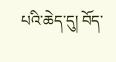པའི་ཆེད་དུ། བོད་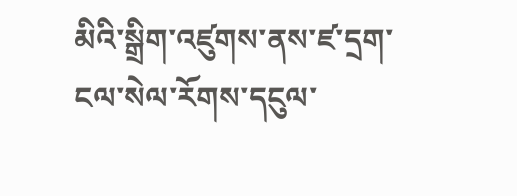མིའི་སྒྲིག་འཛུགས་ནས་ཛ་དྲག་ངལ་སེལ་རོགས་དངུལ་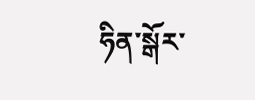ཧིན་སྒོར་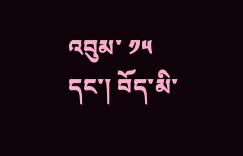འབུམ་ ༡༥ དང་། བོད་མི་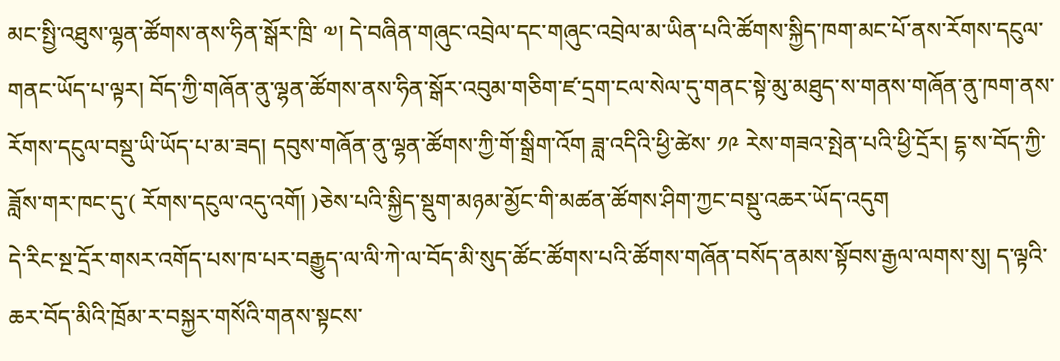མང་སྤྱི་འཐུས་ལྷན་ཚོགས་ནས་ཧིན་སྒོར་ཁྲི་ ༧། དེ་བཞིན་གཞུང་འབྲེལ་དང་གཞུང་འབྲེལ་མ་ཡིན་པའི་ཚོགས་སྐྱིད་ཁག་མང་པོ་ནས་རོགས་དངུལ་གནང་ཡོད་པ་ལྟར། བོད་ཀྱི་གཞོན་ནུ་ལྷན་ཚོགས་ནས་ཧིན་སྒོར་འབུམ་གཅིག་ཛ་དྲག་ངལ་སེལ་དུ་གནང་སྟེ་མུ་མཐུད་ས་གནས་གཞོན་ནུ་ཁག་ནས་རོགས་དངུལ་བསྡུ་ཡི་ཡོད་པ་མ་ཟད། དབུས་གཞོན་ནུ་ལྷན་ཚོགས་ཀྱི་གོ་སྒྲིག་འོག ཟླ་འདིའི་ཕྱི་ཚེས་ ༡༩ རེས་གཟའ་སྤེན་པའི་ཕྱི་དྲོར། དྷ་ས་བོད་ཀྱི་ཟློས་གར་ཁང་དུ་( རོགས་དངུལ་འདུ་འགོ། )ཅེས་པའི་སྐྱིད་སྡུག་མཉམ་མྱོང་གི་མཚན་ཚོགས་ཤིག་ཀྱང་བསྡུ་འཆར་ཡོད་འདུག
དེ་རིང་སྔ་དྲོར་གསར་འགོད་པས་ཁ་པར་བརྒྱུད་ལ་ལི་ཀེ་ལ་བོད་མི་སུད་ཚོང་ཚོགས་པའི་ཚོགས་གཞོན་བསོད་ནམས་སྟོབས་རྒྱལ་ལགས་སུ། ད་ལྟའི་ཆར་བོད་མིའི་ཁྲོམ་ར་བསྐྱར་གསོའི་གནས་སྟངས་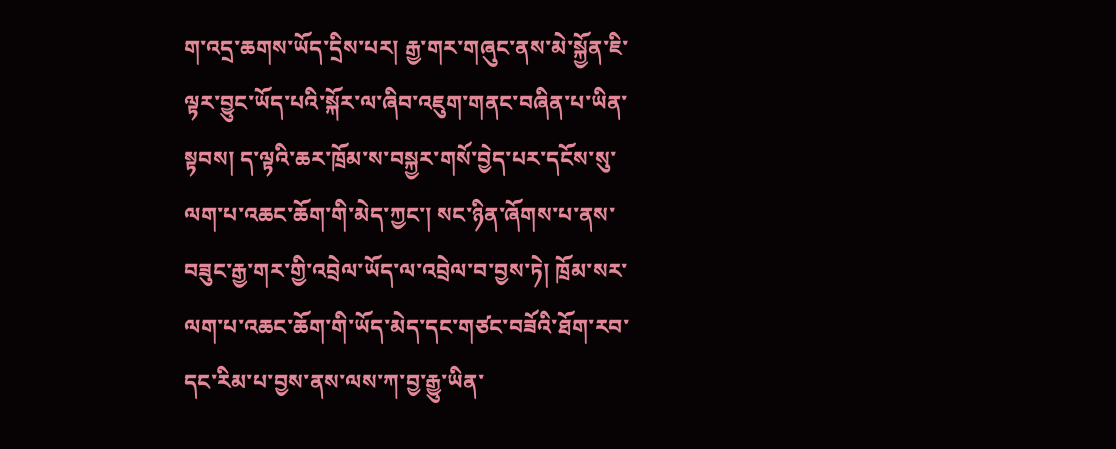ག་འདྲ་ཆགས་ཡོད་དྲིས་པར། རྒྱ་གར་གཞུང་ནས་མེ་སྐྱོན་ཇི་ལྟར་བྱུང་ཡོད་པའི་སྐོར་ལ་ཞིབ་འཇུག་གནང་བཞིན་པ་ཡིན་སྟབས། ད་ལྟའི་ཆར་ཁྲོམ་ས་བསྐྱར་གསོ་བྱེད་པར་དངོས་སུ་ལག་པ་འཆང་ཆོག་གི་མེད་ཀྱང་། སང་ཉིན་ཞོགས་པ་ནས་བཟུང་རྒྱ་གར་གྱི་འབྲེལ་ཡོད་ལ་འབྲེལ་བ་བྱས་ཏེ། ཁྲོམ་སར་ལག་པ་འཆང་ཆོག་གི་ཡོད་མེད་དང་གཙང་བཟོའི་ཐོག་རབ་དང་རིམ་པ་བྱས་ནས་ལས་ཀ་བྱ་རྒྱུ་ཡིན་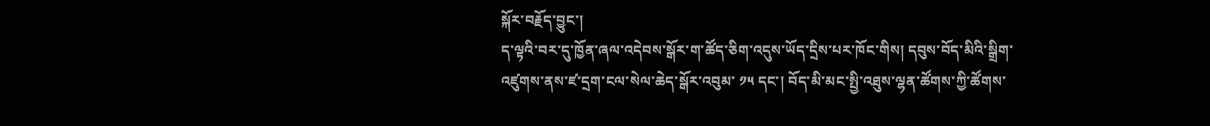སྐོར་བརྗོད་བྱུང་།
ད་ལྟའི་བར་དུ་ཁྱོན་ཞལ་འདེབས་སྒོར་ག་ཚོད་ཅིག་འདུས་ཡོད་དྲིས་པར་ཁོང་གིས། དབུས་བོད་མིའི་སྒྲིག་འཛུགས་ནས་ཛ་དྲག་ངལ་སེལ་ཆེད་སྒོར་འབུམ་ ༡༥ དང་། བོད་མི་མང་སྤྱི་འཐུས་ལྷན་ཚོགས་ཀྱི་ཚོགས་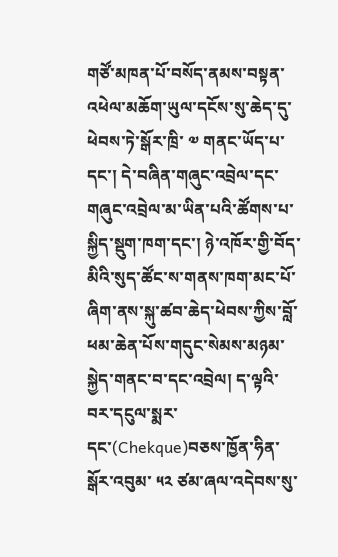གཙོ་མཁན་པོ་བསོད་ནམས་བསྟན་འཕེལ་མཆོག་ཡུལ་དངོས་སུ་ཆེད་དུ་ཕེབས་ཏེ་སྒོར་ཁྲི་ ༧ གནང་ཡོད་པ་དང་། དེ་བཞིན་གཞུང་འབྲེལ་དང་གཞུང་འབྲེལ་མ་ཡིན་པའི་ཚོགས་པ་སྐྱིད་སྡུག་ཁག་དང་། ཉེ་འཁོར་གྱི་བོད་མིའི་སུད་ཚོང་ས་གནས་ཁག་མང་པོ་ཞིག་ནས་སྐུ་ཚབ་ཆེད་ཕེབས་ཀྱིས་བློ་ཕམ་ཆེན་པོས་གདུང་སེམས་མཉམ་སྐྱེད་གནང་བ་དང་འབྲེལ། ད་ལྟའི་བར་དངུལ་སྨར་དང་(Chekque)བཅས་ཁྱོན་ཧིན་སྒོར་འབུམ་ ༥༢ ཙམ་ཞལ་འདེབས་སུ་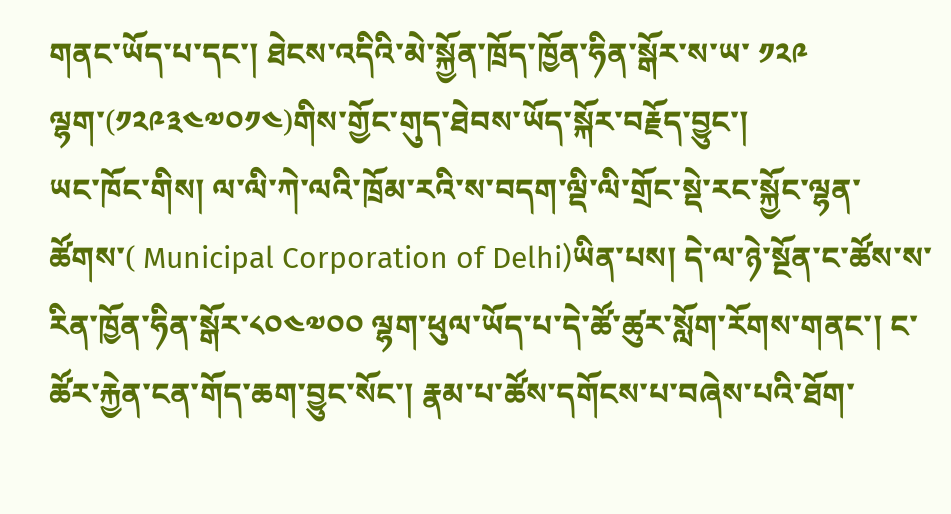གནང་ཡོད་པ་དང་། ཐེངས་འདིའི་མེ་སྐྱོན་ཁྲོད་ཁྱོན་ཧིན་སྒོར་ས་ཡ་ ༡༢༩ ལྷག་(༡༢༩༣༤༧༠༡༤)གིས་གྱོང་གུད་ཐེབས་ཡོད་སྐོར་བརྗོད་བྱུང་།
ཡང་ཁོང་གིས། ལ་ལི་ཀེ་ལའི་ཁྲོམ་རའི་ས་བདག་ལྡི་ལི་གྲོང་སྡེ་རང་སྐྱོང་ལྷན་ཚོགས་( Municipal Corporation of Delhi)ཡིན་པས། དེ་ལ་ཉེ་སྔོན་ང་ཚོས་ས་རིན་ཁྱོན་ཧིན་སྒོར་༨༠༤༧༠༠ ལྷག་ཕུལ་ཡོད་པ་དེ་ཚོ་ཚུར་སློག་རོགས་གནང་། ང་ཚོར་རྐྱེན་ངན་གོད་ཆག་བྱུང་སོང་། རྣམ་པ་ཚོས་དགོངས་པ་བཞེས་པའི་ཐོག་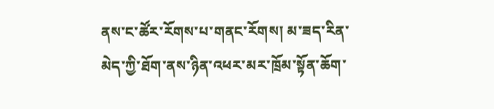ནས་ང་ཚོར་རོགས་པ་གནང་རོགས། མ་ཟད་རིན་མེད་ཀྱི་ཐོག་ནས་ཉིན་འཕར་མར་ཁྲོམ་སྟོན་ཆོག་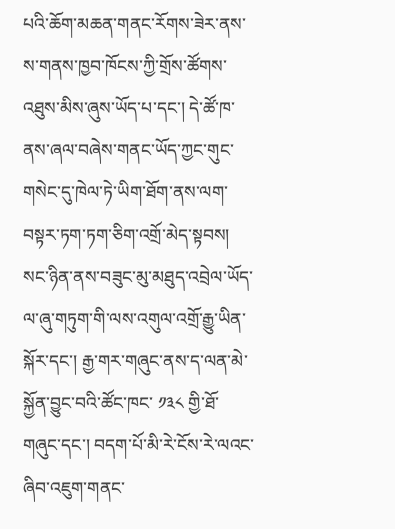པའི་ཆོག་མཆན་གནང་རོགས་ཟེར་ནས་ས་གནས་ཁྱབ་ཁོངས་ཀྱི་གྲོས་ཚོགས་འཐུས་མིས་ཞུས་ཡོད་པ་དང་། དེ་ཚོ་ཁ་ནས་ཞལ་བཞེས་གནང་ཡོད་ཀྱང་གུང་གསེང་དུ་ཁེལ་ཏེ་ཡིག་ཐོག་ནས་ལག་བསྟར་ཏག་ཏག་ཅིག་འགྲོ་མེད་སྟབས། སང་ཉིན་ནས་བཟུང་མུ་མཐུད་འབྲེལ་ཡོད་ལ་ཞུ་གཏུག་གི་ལས་འགུལ་འགྲོ་རྒྱུ་ཡིན་སྐོར་དང་། རྒྱ་གར་གཞུང་ནས་ད་ལན་མེ་སྐྱོན་བྱུང་བའི་ཚོང་ཁང་ ༡༣༨ གྱི་ཐོ་གཞུང་དང་། བདག་པོ་མི་རེ་ངོས་རེ་ལའང་ཞིབ་འཇུག་གནང་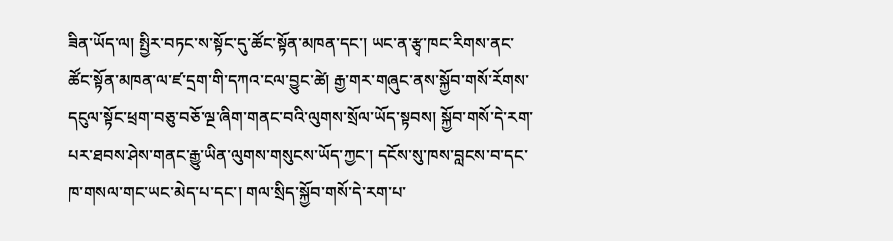ཟིན་ཡོད་ལ། སྤྱིར་བཏང་ས་སྟོང་དུ་ཚོང་སྟོན་མཁན་དང་། ཡང་ན་རྩྭ་ཁང་རིགས་ནང་ཚོང་སྟོན་མཁན་ལ་ཛ་དྲག་གི་དཀའ་ངལ་བྱུང་ཚེ། རྒྱ་གར་གཞུང་ནས་སྐྱོབ་གསོ་རོགས་དངུལ་སྟོང་ཕྲག་བཅུ་བཅོ་ལྔ་ཞིག་གནང་བའི་ལུགས་སྲོལ་ཡོད་སྟབས། སྐྱོབ་གསོ་དེ་རག་པར་ཐབས་ཤེས་གནང་རྒྱུ་ཡིན་ལུགས་གསུངས་ཡོད་ཀྱང་། དངོས་སུ་ཁས་བླངས་བ་དང་ཁ་གསལ་གང་ཡང་མེད་པ་དང་། གལ་སྲིད་སྐྱོབ་གསོ་དེ་རག་པ་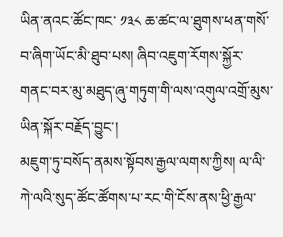ཡིན་ནའང་ཚོང་ཁང་ ༡༣༨ ཆ་ཚང་ལ་ཐུགས་ཕན་གསོ་བ་ཞིག་ཡོང་མི་ཐུབ་པས། ཞིབ་འཇུག་རོགས་སྐྱོར་གནང་བར་མུ་མཐུད་ཞུ་གཏུག་གི་ལས་འགུལ་འགྲོ་མུས་ཡིན་སྐོར་བརྗོད་བྱུང་།
མཇུག་ཏུ་བསོད་ནམས་སྟོབས་རྒྱལ་ལགས་ཀྱིས། ལ་ལི་ཀེ་ལའི་སུད་ཚོང་ཚོགས་པ་རང་གི་ངོས་ནས་ཕྱི་རྒྱལ་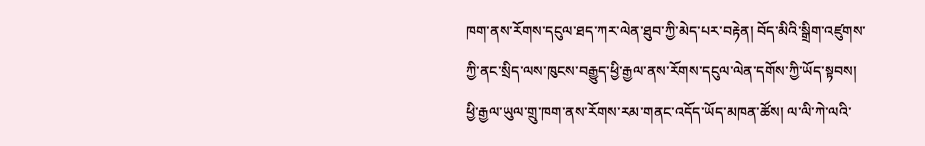ཁག་ནས་རོགས་དངུལ་ཐད་ཀར་ལེན་ཐུབ་ཀྱི་མེད་པར་བརྟེན། བོད་མིའི་སྒྲིག་འཛུགས་ཀྱི་ནང་སྲིད་ལས་ཁུངས་བརྒྱུད་ཕྱི་རྒྱལ་ནས་རོགས་དངུལ་ལེན་དགོས་ཀྱི་ཡོད་སྟབས། ཕྱི་རྒྱལ་ཡུལ་གྲུ་ཁག་ནས་རོགས་རམ་གནང་འདོད་ཡོད་མཁན་ཚོས། ལ་ལི་ཀེ་ལའི་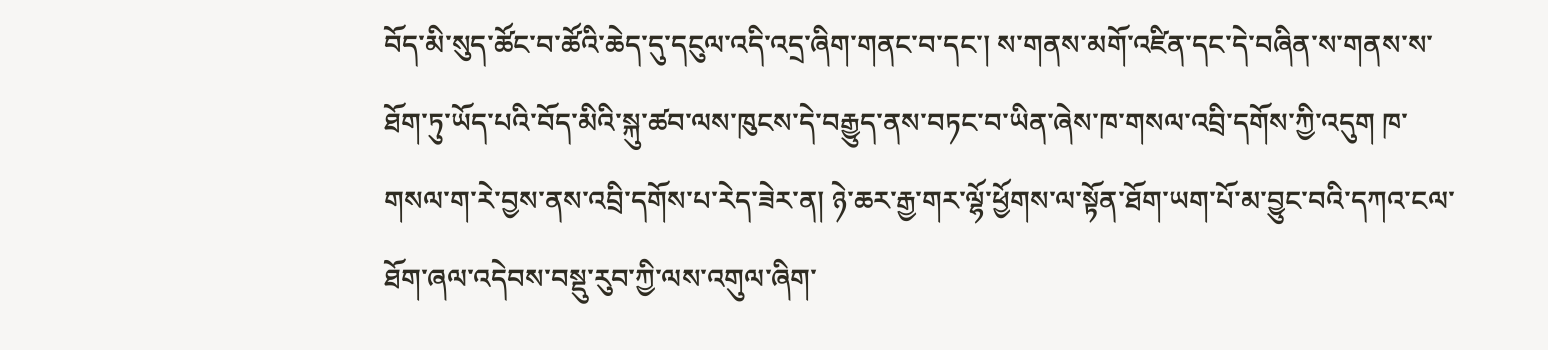བོད་མི་སུད་ཚོང་བ་ཚོའི་ཆེད་དུ་དངུལ་འདི་འདྲ་ཞིག་གནང་བ་དང་། ས་གནས་མགོ་འཛིན་དང་དེ་བཞིན་ས་གནས་ས་ཐོག་ཏུ་ཡོད་པའི་བོད་མིའི་སྐུ་ཚབ་ལས་ཁུངས་དེ་བརྒྱུད་ནས་བཏང་བ་ཡིན་ཞེས་ཁ་གསལ་འབྲི་དགོས་ཀྱི་འདུག ཁ་གསལ་ག་རེ་བྱས་ནས་འབྲི་དགོས་པ་རེད་ཟེར་ན། ཉེ་ཆར་རྒྱ་གར་ལྷོ་ཕྱོགས་ལ་སྟོན་ཐོག་ཡག་པོ་མ་བྱུང་བའི་དཀའ་ངལ་ཐོག་ཞལ་འདེབས་བསྡུ་རུབ་ཀྱི་ལས་འགུལ་ཞིག་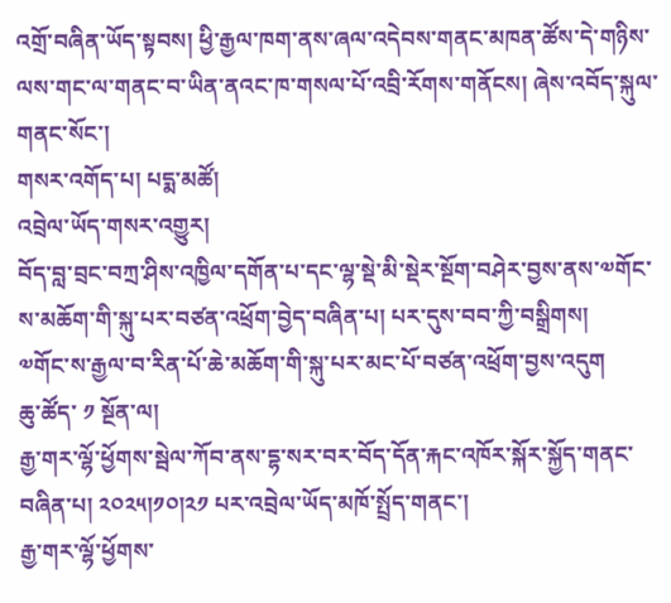འགྲོ་བཞིན་ཡོད་སྟབས། ཕྱི་རྒྱལ་ཁག་ནས་ཞལ་འདེབས་གནང་མཁན་ཚོས་དེ་གཉིས་ལས་གང་ལ་གནང་བ་ཡིན་ནའང་ཁ་གསལ་པོ་འབྲི་རོགས་གནོངས། ཞེས་འབོད་སྐུལ་གནང་སོང་།
གསར་འགོད་པ། པདྨ་མཚོ།
འབྲེལ་ཡོད་གསར་འགྱུར།
བོད་བླ་བྲང་བཀྲ་ཤིས་འཁྱིལ་དགོན་པ་དང་ལྷ་སྡེ་མི་སྡེར་སྔོག་བཤེར་བྱས་ནས་༧གོང་ས་མཆོག་གི་སྐུ་པར་བཙན་འཕྲོག་བྱེད་བཞིན་པ། པར་དུས་བབ་ཀྱི་བསྒྲིགས།
༧གོང་ས་རྒྱལ་བ་རིན་པོ་ཆེ་མཆོག་གི་སྐུ་པར་མང་པོ་བཙན་འཕྲོག་བྱས་འདུག
ཆུ་ཚོད་ ༡ སྔོན་ལ།
རྒྱ་གར་ལྷོ་ཕྱོགས་སྦེལ་ཀོབ་ནས་དྷ་སར་བར་བོད་དོན་རྐང་འཁོར་སྐོར་སྐྱོད་གནང་བཞིན་པ། ༢༠༢༥།༡༠།༢༡ པར་འབྲེལ་ཡོད་མཁོ་སྤྲོད་གནང་།
རྒྱ་གར་ལྷོ་ཕྱོགས་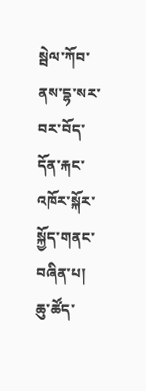སྦེལ་ཀོབ་ནས་དྷ་སར་བར་བོད་དོན་རྐང་འཁོར་སྐོར་སྐྱོད་གནང་བཞིན་པ།
ཆུ་ཚོད་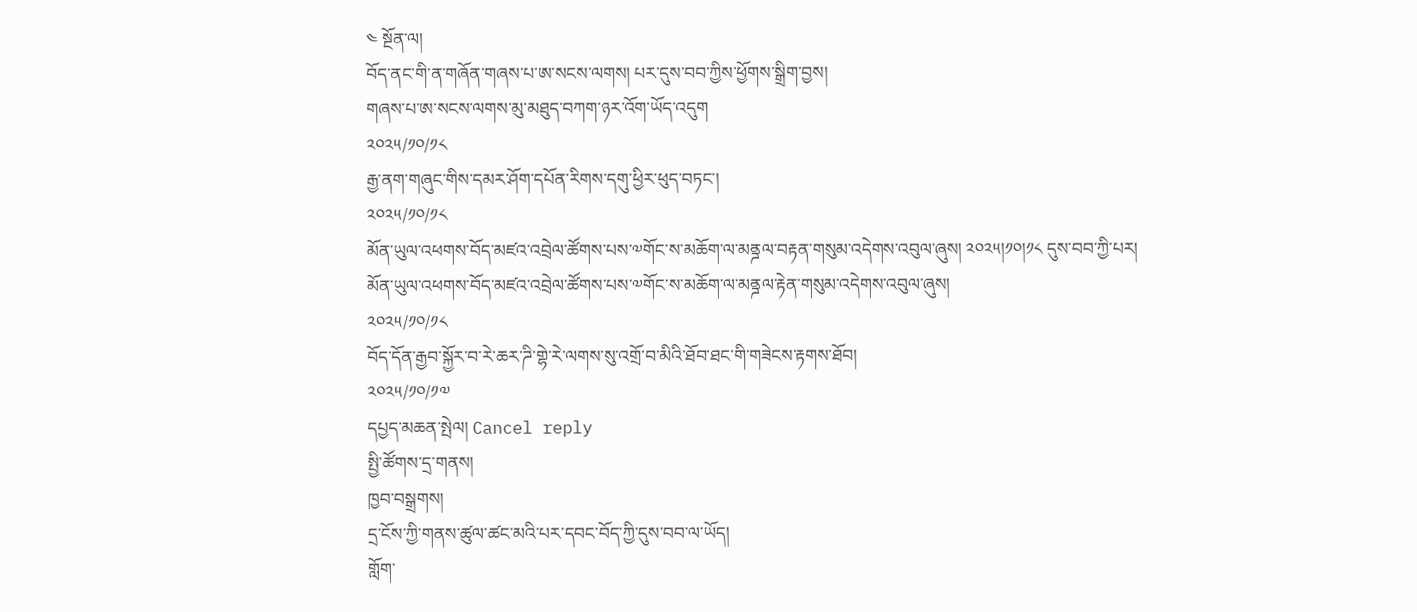༤ སྔོན་ལ།
བོད་ནང་གི་ན་གཞོན་གཞས་པ་ཨ་སངས་ལགས། པར་དུས་བབ་ཀྱིས་ཕྱོགས་སྒྲིག་བྱས།
གཞས་པ་ཨ་སངས་ལགས་མུ་མཐུད་བཀག་ཉར་འོག་ཡོད་འདུག
༢༠༢༥/༡༠/༡༨
རྒྱ་ནག་གཞུང་གིས་དམར་ཤོག་དཔོན་རིགས་དགུ་ཕྱིར་ཕུད་བཏང་།
༢༠༢༥/༡༠/༡༨
མོན་ཡུལ་འཕགས་བོད་མཛའ་འབྲེལ་ཚོགས་པས་༧གོང་ས་མཆོག་ལ་མནྜལ་བརྟན་གསུམ་འདེགས་འབུལ་ཞུས། ༢༠༢༥།༡༠།༡༨ དུས་བབ་ཀྱི་པར།
མོན་ཡུལ་འཕགས་བོད་མཛའ་འབྲེལ་ཚོགས་པས་༧གོང་ས་མཆོག་ལ་མནྜལ་རྟེན་གསུམ་འདེགས་འབུལ་ཞུས།
༢༠༢༥/༡༠/༡༨
བོད་དོན་རྒྱབ་སྐྱོར་བ་རེ་ཆར་ཌི་གྷེ་རེ་ལགས་སུ་འགྲོ་བ་མིའི་ཐོབ་ཐང་གི་གཟེངས་རྟགས་ཐོབ།
༢༠༢༥/༡༠/༡༧
དཔྱད་མཆན་སྤེལ། Cancel reply
སྤྱི་ཚོགས་དྲ་གནས།
ཁྱབ་བསྒྲགས།
དྲ་ངོས་ཀྱི་གནས་ཚུལ་ཚང་མའི་པར་དབང་བོད་ཀྱི་དུས་བབ་ལ་ཡོད།
གློག་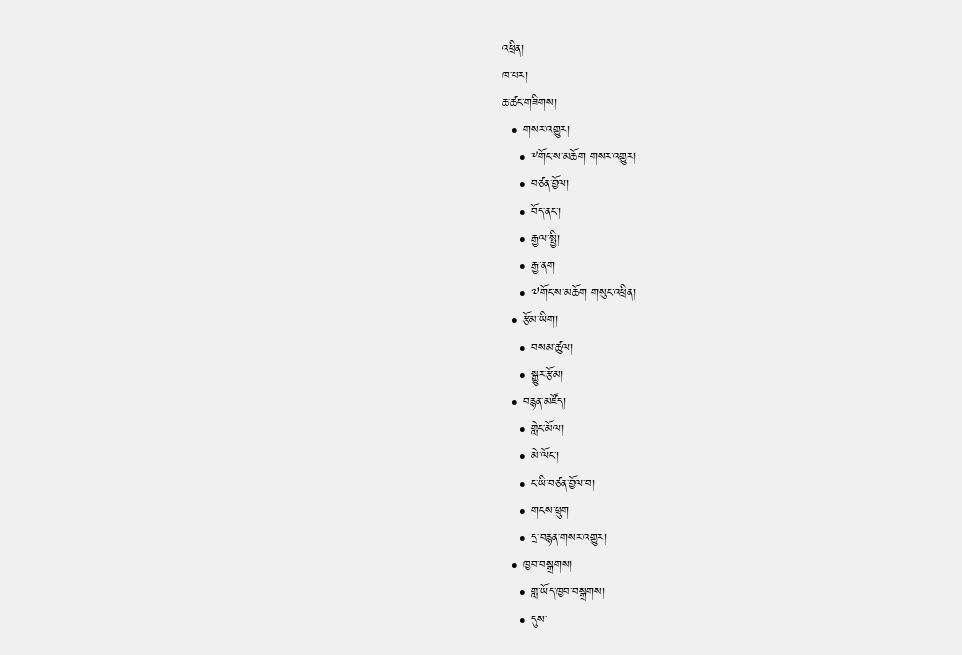འཕྲིན།
ཁ་པར།
ཆ་ཚང་གཟིགས།
  • གསར་འགྱུར།
    • ༸གོང་ས་མཆོག གསར་འགྱུར།
    • བཙན་བྱོལ།
    • བོད་ནང་།
    • རྒྱལ་སྤྱི།
    • རྒྱ་ནག
    • ༧གོང་ས་མཆོག གསུང་འཕྲིན།
  • རྩོམ་ཡིག།
    • བསམ་ཚུལ།
    • སྒྱུར་རྩོམ།
  • བརྙན་མཛོད།
    • གླེང་མོལ།
    • མེ་ལོང་།
    • ང་ཡི་བཙན་བྱོལ་བ།
    • གངས་ཕྲུག
    • དྲ་བརྙན་གསར་འགྱུར།
  • ཁྱབ་བསྒྲགས།
    • གླ་ཡོད་ཁྱབ་བསྒྲགས།
    • དུས་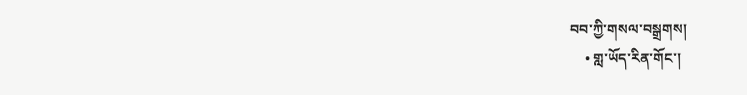བབ་ཀྱི་གསལ་བསྒྲགས།
    • གླ་ཡོད་རིན་གོང་།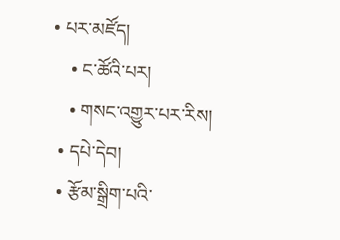• པར་མཛོད།
    • ང་ཚོའི་པར།
    • གསང་འགྱུར་པར་རིས།
  • དཔེ་དེབ།
  • རྩོམ་སྒྲིག་པའི་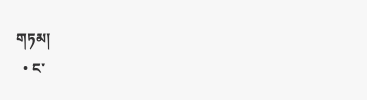གཏམ།
  • ང་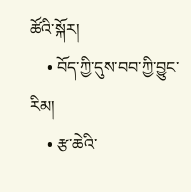ཚོའི་སྐོར།
    • བོད་ཀྱི་དུས་བབ་ཀྱི་བྱུང་རིམ།
    • རྩ་ཆེའི་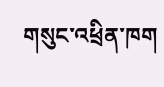གསུང་འཕྲིན་ཁག